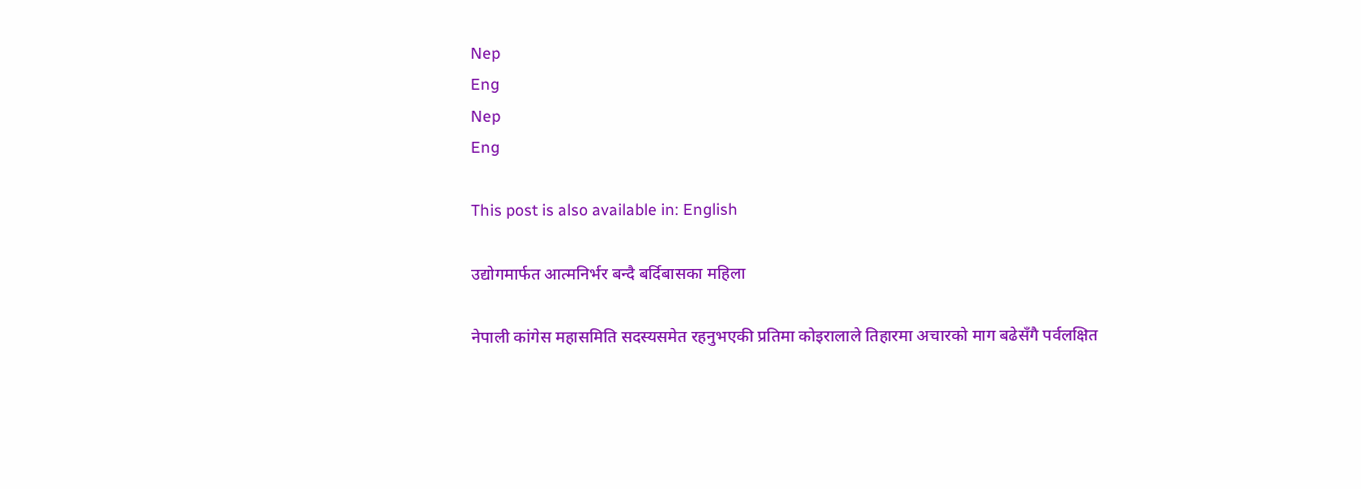Nep
Eng
Nep
Eng

This post is also available in: English

उद्योगमार्फत आत्मनिर्भर बन्दै बर्दिबासका महिला

नेपाली कांगेस महासमिति सदस्यसमेत रहनुभएकी प्रतिमा कोइरालाले तिहारमा अचारको माग बढेसँगै पर्वलक्षित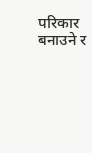परिकार बनाउने र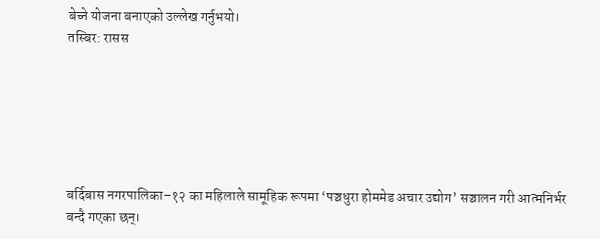बेच्ने योजना बनाएको उल्लेख गर्नुभयो।
तस्बिर: रासस






बर्दिबास नगरपालिका–१२ का महिलाले सामूहिक रूपमा ‘पञ्चधुरा होममेड अचार उद्योग’ सञ्चालन गरी आत्मनिर्भर बन्दै गएका छन्।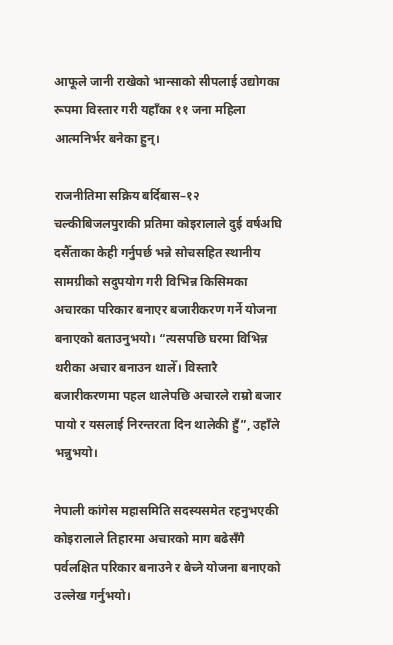आफूले जानी राखेको भान्साको सीपलाई उद्योगका रूपमा विस्तार गरी यहाँका ११ जना महिला आत्मनिर्भर बनेका हुन्।

राजनीतिमा सक्रिय बर्दिबास–१२ चल्कीबिजलपुराकी प्रतिमा कोइरालाले दुई वर्षअघि दसैँताका केही गर्नुपर्छ भन्ने सोचसहित स्थानीय सामग्रीको सदुपयोग गरी विभिन्न किसिमका अचारका परिकार बनाएर बजारीकरण गर्ने योजना बनाएको बताउनुभयो। “त्यसपछि घरमा विभिन्न थरीका अचार बनाउन थालेँ। विस्तारै बजारीकरणमा पहल थालेपछि अचारले राम्रो बजार पायो र यसलाई निरन्तरता दिन थालेकी हुँ”, उहाँले भन्नुभयो।

नेपाली कांगेस महासमिति सदस्यसमेत रहनुभएकी कोइरालाले तिहारमा अचारको माग बढेसँगै पर्वलक्षित परिकार बनाउने र बेच्ने योजना बनाएको उल्लेख गर्नुभयो।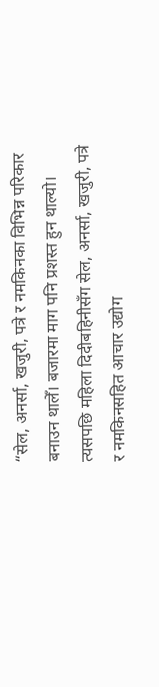“सेल, अनर्सा, खजुरी, पत्रे र नमकिनका विभिन्न परिकार बनाउन थालेँ। बजारमा माग पनि प्रशस्त हुन थाल्यो। त्यसपछि महिला दिदीबहिनीसँग सेल, अनर्सा, खजुरी, पत्रे र नमकिनसहित आचार उद्योग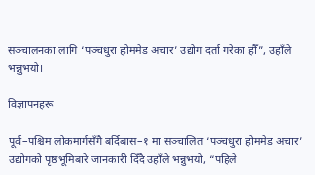सञ्चालनका लागि ‘पञ्चधुरा होममेड अचार’ उद्योग दर्ता गरेका हौँ”, उहाँले भन्नुभयो।

विज्ञापनहरू

पूर्व–पश्चिम लोकमार्गसँगै बर्दिबास–१ मा सञ्चालित ‘पञ्चधुरा होममेड अचार’ उद्योगको पृष्ठभूमिबारे जानकारी दिँदै उहाँले भन्नुभयो, “पहिले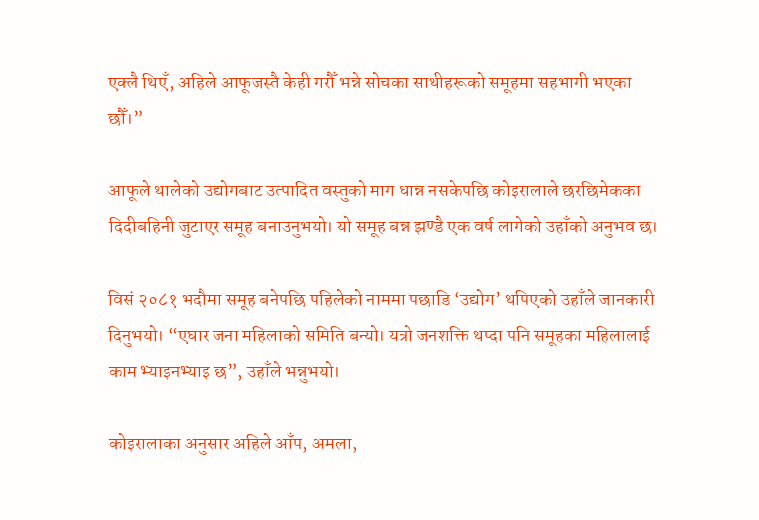एक्लै थिएँ, अहिले आफूजस्तै केही गरौँ भन्ने सोचका साथीहरूको समूहमा सहभागी भएका छौँ।”

आफूले थालेको उद्योगबाट उत्पादित वस्तुको माग धान्न नसकेपछि कोइरालाले छरछिमेकका दिदीबहिनी जुटाएर समूह बनाउनुभयो। यो समूह बन्न झण्डै एक वर्ष लागेको उहाँको अनुभव छ।

विसं २०८१ भदौमा समूह बनेपछि पहिलेको नाममा पछाडि ‘उद्योग’ थपिएको उहाँले जानकारी दिनुभयो। “एघार जना महिलाको समिति बन्यो। यत्रो जनशक्ति थप्दा पनि समूहका महिलालाई काम भ्याइनभ्याइ छ”, उहाँले भन्नुभयो।

कोइरालाका अनुसार अहिले आँप, अमला,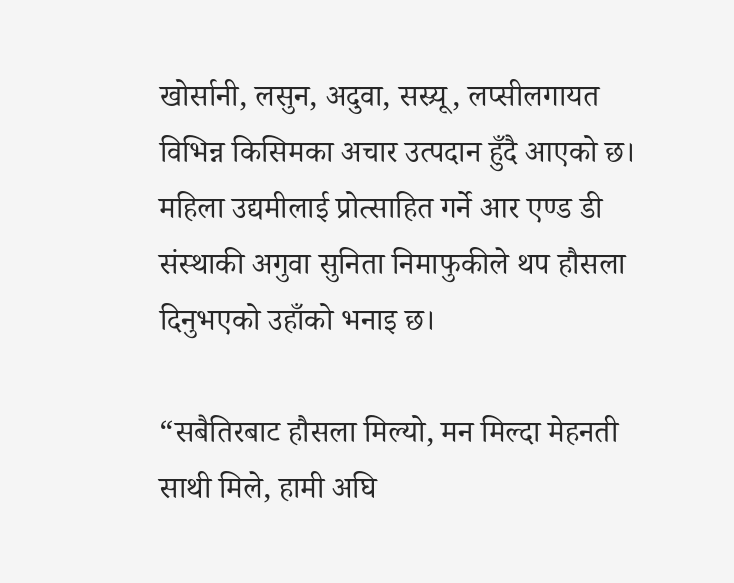खोर्सानी, लसुन, अदुवा, सस्र्यू, लप्सीलगायत विभिन्न किसिमका अचार उत्पदान हुँदै आएको छ। महिला उद्यमीलाई प्रोत्साहित गर्ने आर एण्ड डी संस्थाकी अगुवा सुनिता निमाफुकीले थप हौसला दिनुभएको उहाँको भनाइ छ।

“सबैतिरबाट हौसला मिल्यो, मन मिल्दा मेहनती साथी मिले, हामी अघि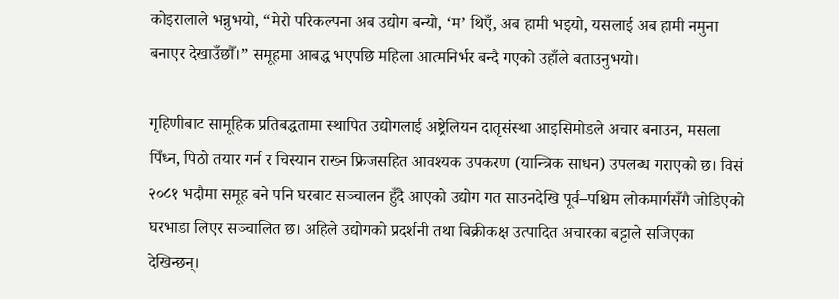कोइरालाले भन्नुभयो, “मेरो परिकल्पना अब उद्योग बन्यो, ‘म’ थिएँ, अब हामी भइयो, यसलाई अब हामी नमुना बनाएर देखाउँछौँ।” समूहमा आबद्ध भएपछि महिला आत्मनिर्भर बन्दै गएको उहाँले बताउनुभयो।

गृहिणीबाट सामूहिक प्रतिबद्धतामा स्थापित उद्योगलाई अष्ट्रेलियन दातृसंस्था आइसिमोडले अचार बनाउन, मसला पिँध्न, पिठो तयार गर्न र चिस्यान राख्न फ्रिजसहित आवश्यक उपकरण (यान्त्रिक साधन) उपलब्ध गराएको छ। विसं २०८१ भदौमा समूह बने पनि घरबाट सञ्चालन हुँदै आएको उद्योग गत साउनदेखि पूर्व–पश्चिम लोकमार्गसँगै जोडिएको घरभाडा लिएर सञ्चालित छ। अहिले उद्योगको प्रदर्शनी तथा बिक्रीकक्ष उत्पादित अचारका बट्टाले सजिएका देखिन्छन्।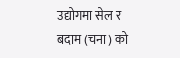उद्योगमा सेल र बदाम (चना) को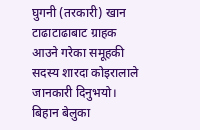घुगनी (तरकारी) खान टाढाटाढाबाट ग्राहक आउने गरेका समूहकी सदस्य शारदा कोइरालाले जानकारी दिनुभयो। बिहान बेलुका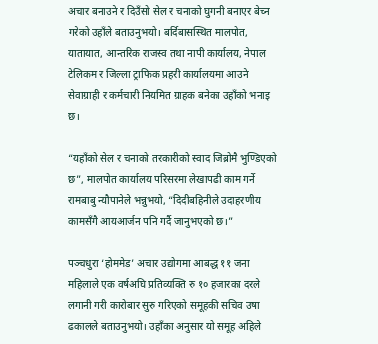अचार बनाउने र दिउँसो सेल र चनाको घुगनी बनाएर बेच्न गरेको उहाँले बताउनुभयो। बर्दिबासस्थित मालपोत, यातायात, आन्तरिक राजस्व तथा नापी कार्यालय, नेपाल टेलिकम र जिल्ला ट्राफिक प्रहरी कार्यालयमा आउने सेवाग्राही र कर्मचारी नियमित ग्राहक बनेका उहाँको भनाइ छ।

“यहाँको सेल र चनाको तरकारीको स्वाद जिब्रोमै भुण्डिएको छ”, मालपोत कार्यालय परिसरमा लेखापढी काम गर्ने रामबाबु न्यौपानेले भन्नुभयो, “दिदीबहिनीले उदाहरणीय कामसँगै आयआर्जन पनि गर्दै जानुभएको छ।”

पञ्चधुरा ‘होममेड’ अचार उद्योगमा आबद्ध ११ जना महिलाले एक वर्षअघि प्रतिव्यक्ति रु १० हजारका दरले लगानी गरी कारोबार सुरु गरिएको समूहकी सचिव उषा ढकालले बताउनुभयो। उहाँका अनुसार यो समूह अहिले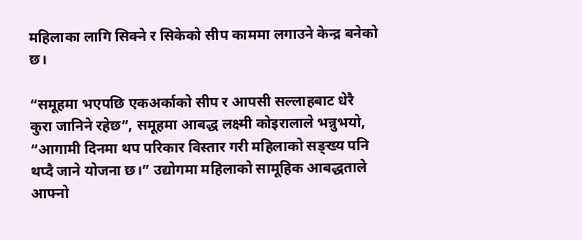महिलाका लागि सिक्ने र सिकेको सीप काममा लगाउने केन्द्र बनेको छ।

“समूहमा भएपछि एकअर्काको सीप र आपसी सल्लाहबाट धेरै कुरा जानिने रहेछ”, समूहमा आबद्ध लक्ष्मी कोइरालाले भन्नुभयो, “आगामी दिनमा थप परिकार विस्तार गरी महिलाको सङ्ख्य पनि थप्दै जाने योजना छ।” उद्योगमा महिलाको सामूहिक आबद्धताले आफ्नो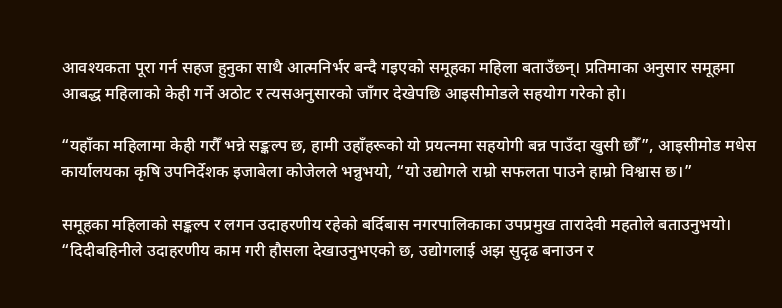आवश्यकता पूरा गर्न सहज हुनुका साथै आत्मनिर्भर बन्दै गइएको समूहका महिला बताउँछन्। प्रतिमाका अनुसार समूहमा आबद्ध महिलाको केही गर्ने अठोट र त्यसअनुसारको जाँगर देखेपछि आइसीमोडले सहयोग गरेको हो।

“यहाँका महिलामा केही गरौँ भन्ने सङ्कल्प छ, हामी उहाँहरूको यो प्रयत्नमा सहयोगी बन्न पाउँदा खुसी छौँ”, आइसीमोड मधेस कार्यालयका कृषि उपनिर्देशक इजाबेला कोजेलले भन्नुभयो, “यो उद्योगले राम्रो सफलता पाउने हाम्रो विश्वास छ।”

समूहका महिलाको सङ्कल्प र लगन उदाहरणीय रहेको बर्दिबास नगरपालिकाका उपप्रमुख तारादेवी महतोले बताउनुभयो। “दिदीबहिनीले उदाहरणीय काम गरी हौसला देखाउनुभएको छ, उद्योगलाई अझ सुदृढ बनाउन र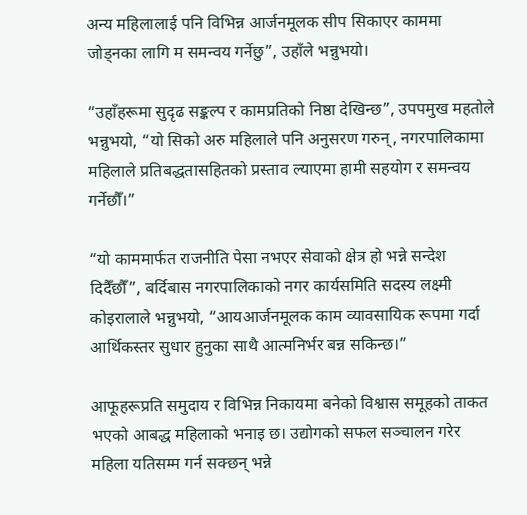अन्य महिलालाई पनि विभिन्न आर्जनमूलक सीप सिकाएर काममा जोड्नका लागि म समन्वय गर्नेछु”, उहाँले भन्नुभयो।

“उहाँहरूमा सुदृढ सङ्कल्प र कामप्रतिको निष्ठा देखिन्छ”, उपपमुख महतोले भन्नुभयो, “यो सिको अरु महिलाले पनि अनुसरण गरुन्, नगरपालिकामा महिलाले प्रतिबद्धतासहितको प्रस्ताव ल्याएमा हामी सहयोग र समन्वय गर्नेछौँ।”

“यो काममार्फत राजनीति पेसा नभएर सेवाको क्षेत्र हो भन्ने सन्देश दिदैँछौँ”, बर्दिबास नगरपालिकाको नगर कार्यसमिति सदस्य लक्ष्मी कोइरालाले भन्नुभयो, “आयआर्जनमूलक काम व्यावसायिक रूपमा गर्दा आर्थिकस्तर सुधार हुनुका साथै आत्मनिर्भर बन्न सकिन्छ।”

आफूहरूप्रति समुदाय र विभिन्न निकायमा बनेको विश्वास समूहको ताकत भएको आबद्ध महिलाको भनाइ छ। उद्योगको सफल सञ्चालन गरेर महिला यतिसम्म गर्न सक्छन् भन्ने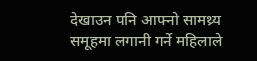देखाउन पनि आफ्नो सामथ्र्य समूहमा लगानी गर्ने महिलाले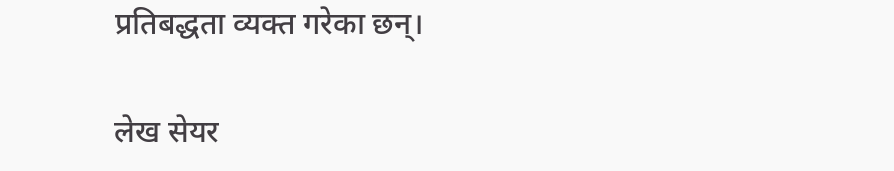प्रतिबद्धता व्यक्त गरेका छन्।

लेख सेयर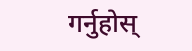गर्नुहोस्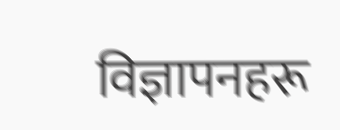विज्ञापनहरू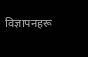विज्ञापनहरू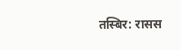तस्बिर: रासस